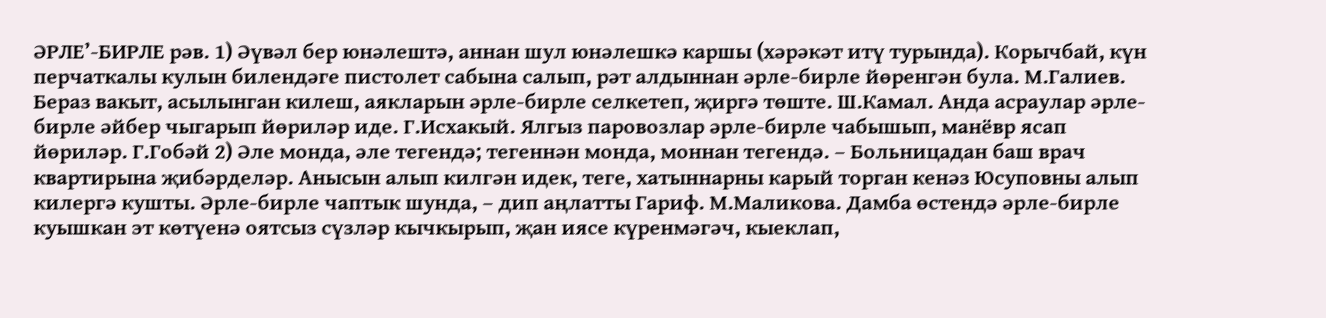ӘРЛЕ’-БИРЛЕ рәв. 1) Әүвәл бер юнәлештә, аннан шул юнәлешкә каршы (хәрәкәт итү турында). Корычбай, күн перчаткалы кулын билендәге пистолет сабына салып, рәт алдыннан әрле-бирле йөренгән була. М.Галиев. Бераз вакыт, асылынган килеш, аякларын әрле-бирле селкетеп, җиргә төште. Ш.Камал. Анда асраулар әрле-бирле әйбер чыгарып йөриләр иде. Г.Исхакый. Ялгыз паровозлар әрле-бирле чабышып, манёвр ясап йөриләр. Г.Гобәй 2) Әле монда, әле тегендә; тегеннән монда, моннан тегендә. – Больницадан баш врач квартирына җибәрделәр. Анысын алып килгән идек, теге, хатыннарны карый торган кенәз Юсуповны алып килергә кушты. Әрле-бирле чаптык шунда, – дип аңлатты Гариф. М.Маликова. Дамба өстендә әрле-бирле куышкан эт көтүенә оятсыз сүзләр кычкырып, җан иясе күренмәгәч, кыеклап,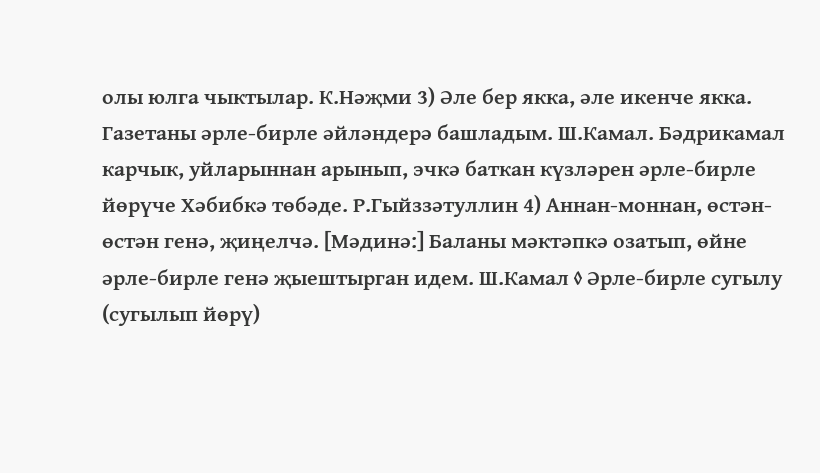олы юлга чыктылар. К.Нәҗми 3) Әле бер якка, әле икенче якка. Газетаны әрле-бирле әйләндерә башладым. Ш.Камал. Бәдрикамал карчык, уйларыннан арынып, эчкә баткан күзләрен әрле-бирле йөрүче Хәбибкә төбәде. Р.Гыйззәтуллин 4) Аннан-моннан, өстән-өстән генә, җиңелчә. [Мәдинә:] Баланы мәктәпкә озатып, өйне әрле-бирле генә җыештырган идем. Ш.Камал ◊ Әрле-бирле сугылу (сугылып йөрү)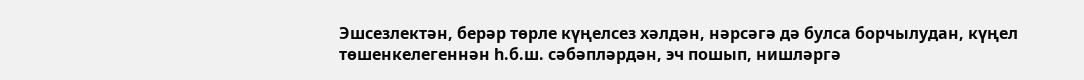Эшсезлектән, берәр төрле күңелсез хәлдән, нәрсәгә дә булса борчылудан, күңел төшенкелегеннән һ.б.ш. сәбәпләрдән, эч пошып, нишләргә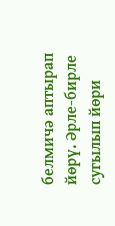белмичә аптырап йөрү. Әрле-бирле сугылып йөри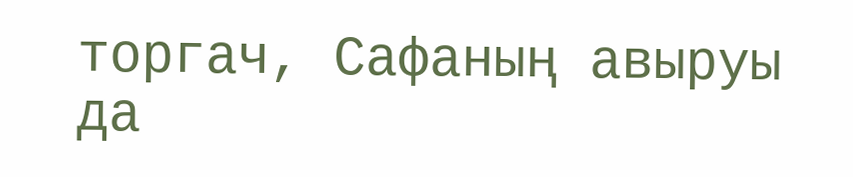торгач, Сафаның авыруы да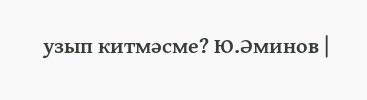узып китмәсме? Ю.Әминов |